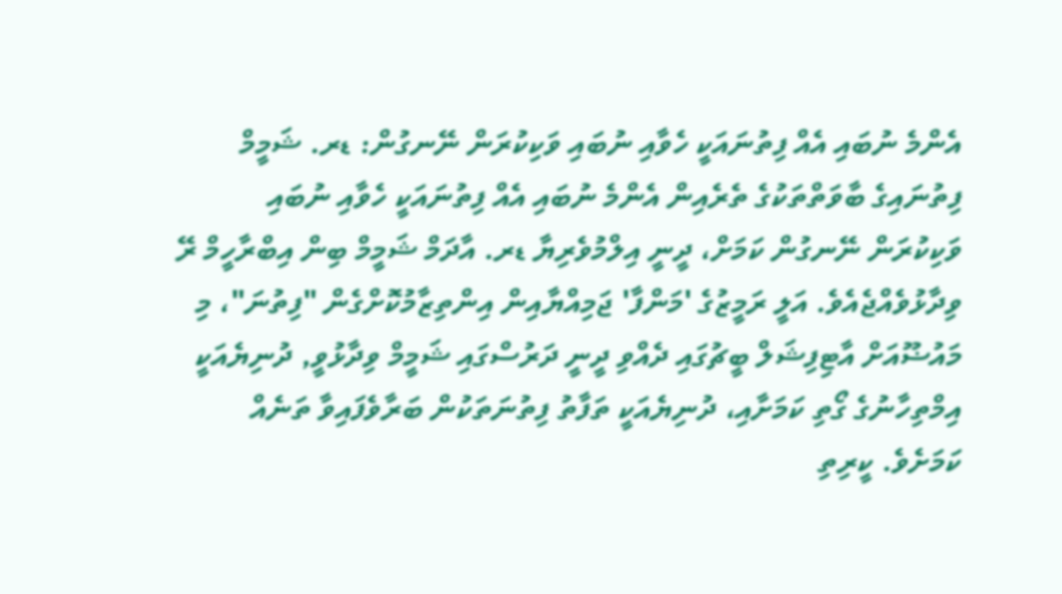އެންމެ ނުބައި އެއް ފިތުނައަކީ ހެވާއި ނުބައި ވަކިކުރަން ނޭނގުން: ޑރ. ޝަމީމް
ފިތުނައިގެ ބާވަތްތަކުގެ ތެރެއިން އެންމެ ނުބައި އެއް ފިތުނައަކީ ހެވާއި ނުބައި ވަކިކުރަން ނޭނގުން ކަމަށް، ދީނީ އިލްމުވެރިޔާ ޑރ. އާދަމް ޝަމީމް ބިން އިބްރާހީމް ރޭ ވިދާޅުވެއްޖެއެވެ. އަލީ ރަމީޒުގެ 'މަންފާ' ޖަމިއްޔާއިން އިންތިޒާމުކޮށްގެން "ފިތުނަ"، މި މައުޟޫއަށް އާޓިފިޝަލް ބީޗުގައި ދެއްވި ދީނީ ދަރުސްގައި ޝަމީމް ވިދާޅުވީ, ދުނިޔެއަކީ އިމްތިހާނުގެ ގޯތި ކަމަށާއި، ދުނިޔެއަކީ ތަފާތު ފިތުނަތަކުން ބަރާވެފައިވާ ތަނެއް ކަމަށެވެ. ކީރިތި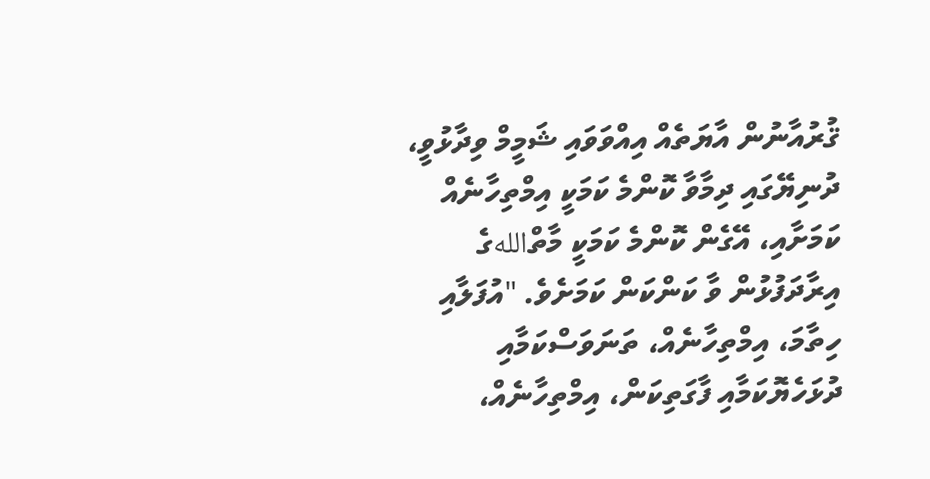ޤުރުއާނުން އާޔަތެއް އިއްވަވައި ޝަމީމް ވިދާޅުވީ، ދުނިޔޭގައި ދިމާވާ ކޮންމެ ކަމަކީ އިމްތިހާނެއް ކަމަށާއި، އޭގެން ކޮންމެ ކަމަކީ މާތްاللهގެ އިރާދަފުޅުން ވާ ކަންކަން ކަމަށެވެ. "އުފަލާއި ހިތާމަ، އިމްތިހާނެއް، ތަނަވަސްކަމާއި ދުޅަހެޔޮކަމާއި ފާގަތިކަން، އިމްތިހާނެއް،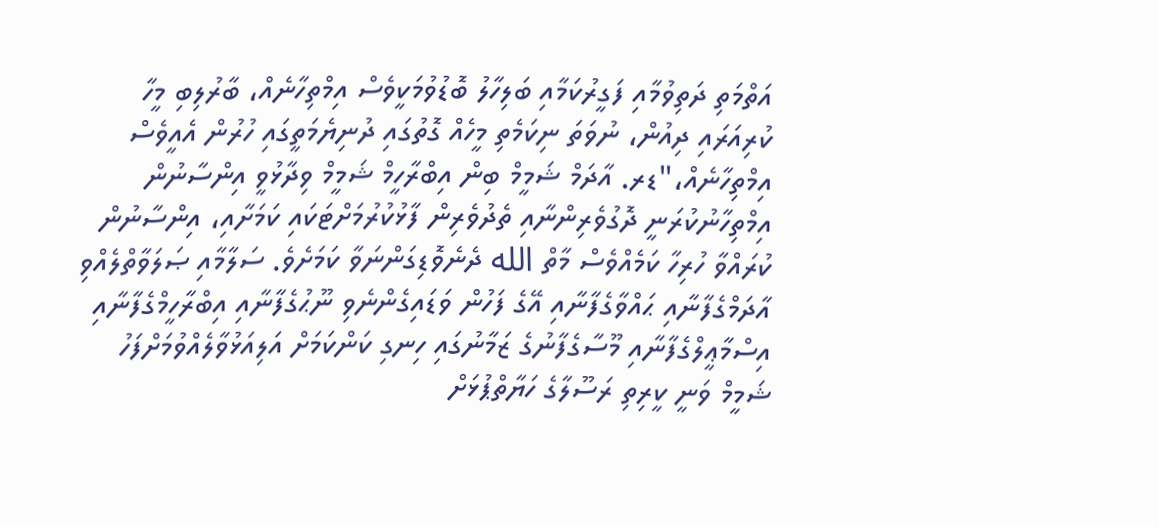އަތްމަތި ދަތިވުމާއި ފަގީރުކަމާއި ބަލިހާލު ބޮޑުވުމަކީވެސް އިމްތިހާނެއް، ބާރުލިބި މީހާ ކުރިއަރައި ދިއުން، ނުވަތަ ނިކަމެތި މީހެއް ގޮތުގައި ދުނިޔެމަތީގައި ހުރުން އެއީވެސް އިމްތިހާނެއް،"ޑރ. އާދަމް ޝަމީމް ބިން އިބްރާހީމް ޝަމީމް ވިދާޅުވީ އިންސާނުން އިމްތިހާނުކުރަނީ ދޮގުވެރިންނާއި ތެދުވެރިން ފާޅުކުރުމަށްޓަކައި ކަމަށާއި، އިންސާނުން ކުރައްވާ ހުރިހާ ކަމެއްވެސް މާތް الله ދެނެވޮޑިގަންނަވާ ކަމަށެވެ. ސަލާމާއި ޞަލަވާތްލެއްވި އާދަމްގެފާނާއި ޙައްވާގެފާނާއި އޭގެ ފަހުން ވަޑައިގެންނެވި ނޫޙުގެފާނާއި އިބްރާހީމްގެފާނާއި އިސްމާޢީލްގެފާނާއި މޫސާގެފާނުގެ ޒަމާނުގައި ހިނގި ކަންކަމަށް އަލިއަޅުވާލެއްވުމަށްފަހު ޝަމީމް ވަނީ ކީރިތި ރަސޫލާގެ ހަޔާތްޕުޅަށް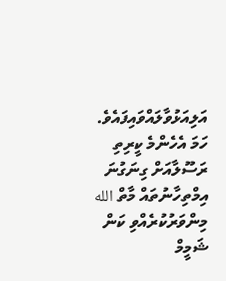އަލިއަޅުވާލައްވައިފައެވެ. ހަމަ އެހެންމެ ކީރިތި ރަސޫލާއަށް ގިނަގުނަ އިމްތިހާނުތައް މާތް الله މިންވަރުކުރެއްވި ކަން ޝަމީމް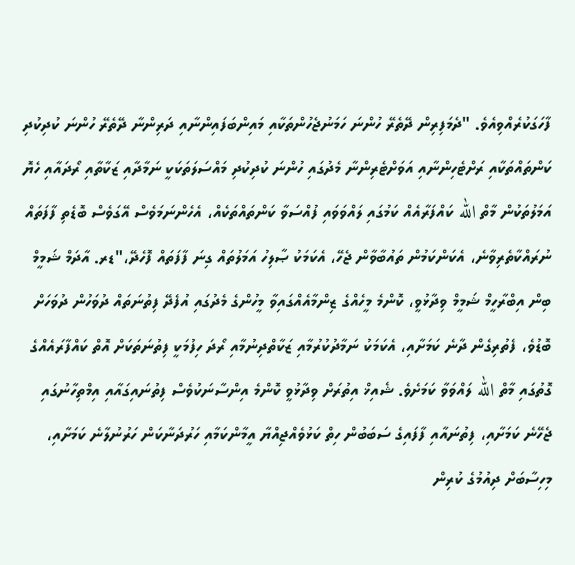ފާހަގަކުރެއްވިއެވެ. "ދެމަފިރިން ދޭތެރޭ ހުންނަ ހަމަނުޖެހުންތަކާއި މައިންބަފައިންނާއި ދަރިންނާ ދޭތެރޭ ހުންނަ ކުދިކުދި ކަންތައްތަކާއި ރަށްޓެހިންނާއި އަވަށްޓެރިންނާ މެދުގައި ހުންނަ ކުދިކުދި މައްސަލަތަކަކީ ނަމާދާއި ޒަކާތާއި ރޯދައާއި ހެޔޮ އަމަލުތަކުން މާތް الله ކައްފަރާއެއް ކަމުގައި ލައްވަވައި ފުއްސަވާ ކަންތައްތަކެއް، އެހެންނަމަވެސް އޭގަވެސް ބޮޑެތި ފާފަތައް ނުރައްކާތެރިވާނެ، އެކަންކަމުން ތައުބާވާން ޖެހޭ، އެކަމަކު ޞާލިހު އަމަލުތައް ގިނަ ފާފަތައް ފޮހެދޭ،"ޑރ. އާދަމް ޝަމީމް ބިން އިބްރާހީމް ޝަމީމް ވިދާޅުވީ، ކޮންމެ މީހެއްގެ ޒިންމާއެއްގައިވާ މީހުންގެ މެދުގައި އުފެދޭ ފިތުނަތައް ދުވަހުން ދުވަހަށް ބޮޑުވެ، ފެތުރިގެން ދާނެ ކަމަށާއި، އެކަމަކު ނަމާދުކުރުމާއި ޒަކާތްދިނުމާއި ރޯދަ ހިފުމަކީ ފިތުނަތަކަށް އޮތް ކައްފާރައެއްގެ ގޮތުގައި މާތް الله ލައްވަވާ ކަމަށެވެ. ޝެއިޚް އިތުރަށް ވިދާޅުވީ ކޮންމެ އިންސާނަކުވެސް ފިތުނައިގައާއި އިމްތިހާނުގައި ޖެހޭނެ ކަމަށާއި، ފިތުނައާއި ފާފައިގެ ސަބަބުން ހިތް ކަޅުވެއްޖިއްޔާ އީމާންކަމާއި ހަރުދަނާކަން ހަރުނުލާނެ ކަމަށާއި، މިހިސާބަށް ދިއުމުގެ ކުރިން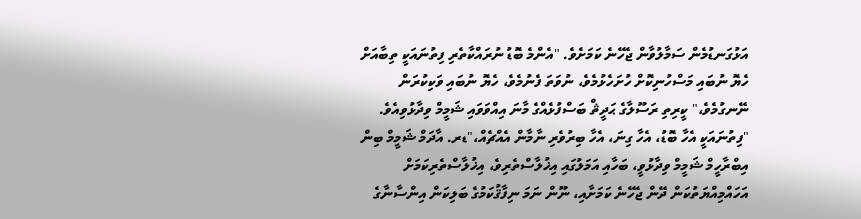އަޅުގަނޑުމެން ސަމާލުވާން ޖެހޭނެ ކަމަށެވެ. "އެންމެ ބޮޑު ނުރައްކާތެރި ފިތުނައަކީ ތިބާއަށް ހެޔޮ ނުބައި މަސްހުނިކޮށް ހުށަހެޅުމެވެ، ނުވަތަ ފެނުމެވެ، ހެޔޮ ނުބައި ވަކިކުރަން ނޭނގުމެވެ،" ކީރިތި ރަސޫލާގެ ޙަދީޘް ބަސްފުޅެއްގެ މާނަ އިއްވަވައި ޝަމީމް ވިދާޅުވިއެވެ. "ފިތުނައަކީ އެހާ ބޮޑު، އެހާ ގިނަ، އެހާ ބިރުވެރި ނާމާން އެއްޗެއް،"ޑރ. އާދަމް ޝަމީމް ބިން އިބްރާހީމް ޝަމީމް ވިދާޅުވީ، ބަހާއި އަމަލުގައި އިޚުލާސްތެރިވެ، އިޚުލާސްތެރިކަމަށް އަހައްމިއްޔަތުކަން ދޭން ޖެހޭނެ ކަމަށާއި، ނޫން ނަމަ ނިފާޤުކަމުގެ ބަލިކަން އިންސާނާގެ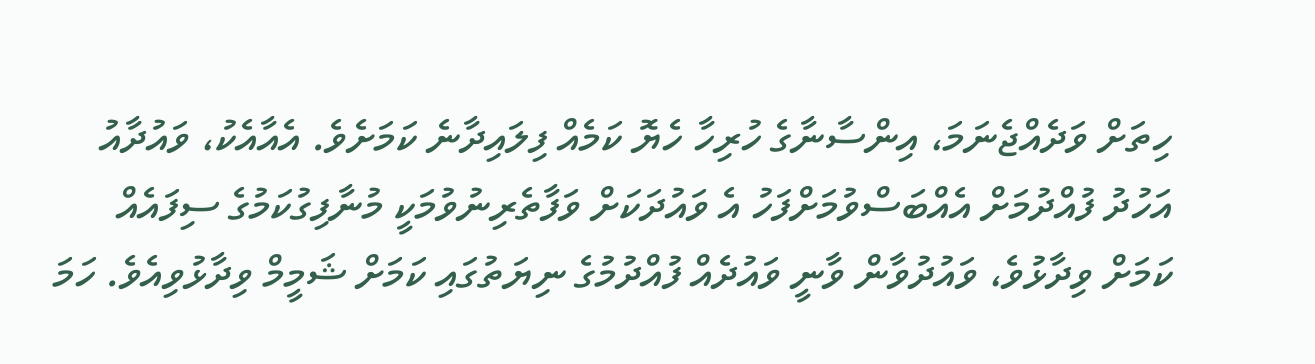ހިތަށް ވަދެއްޖެނަމަ، އިންސާނާގެ ހުރިހާ ހެޔޮ ކަމެއް ފިލައިދާނެ ކަމަށެވެ. އެއާއެކު، ވައުދާއު އަހުދު ފުއްދުމަށް އެއްބަސްވުމަށްފަހު އެ ވައުދަކަށް ވަފާތެރިނުވުމަކީ މުނާފިގުކަމުގެ ސިފައެއް ކަމަށް ވިދާޅުވެ، ވައުދުވާން ވާނީ ވައުދެއް ފުއްދުމުގެ ނިޔަތުގައި ކަމަށް ޝަމީމް ވިދާޅުވިއެވެ. ހަމަ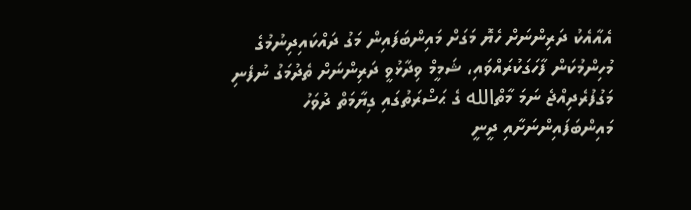އެއާއެކު ދަރިންނަށް ހެޔޮ މަގަށް މައިންބަފައިން މަގު ދައްކައިދިނުމުގެ މުހިންމުކަން ފާހަގަކުރައްވައި، ޝަމީމް ވިދާޅުވީ ދަރިންނަށް ތެދުމަގު ނުފެނި މަގުފުރެދިއްޖެ ނަމަ މާތްالله ގެ ޙަޟްރަތުގައި ގިޔާމަތް ދުވަހު މައިންބަފައިންނަށާއި ދީނީ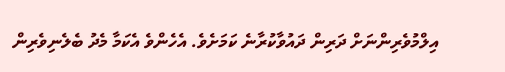އިލްމުވެރިންނަށް ދަރިން ދައުވާކުރާނެ ކަމަށެވެ. އެހެންވެ އެކަމާ މެދު ބެލެނިވެރިން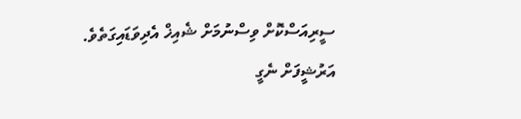ސީރިއަސްކޮށް ވިސްނުމަށް ޝެއިޚް އެދިވަޑައިގަތެވެ.
އަރުޝީފަށް ނެގީ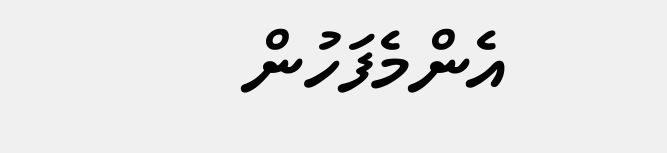އެންމެފަހުން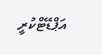އަޕްޑޭޓްކުރީ